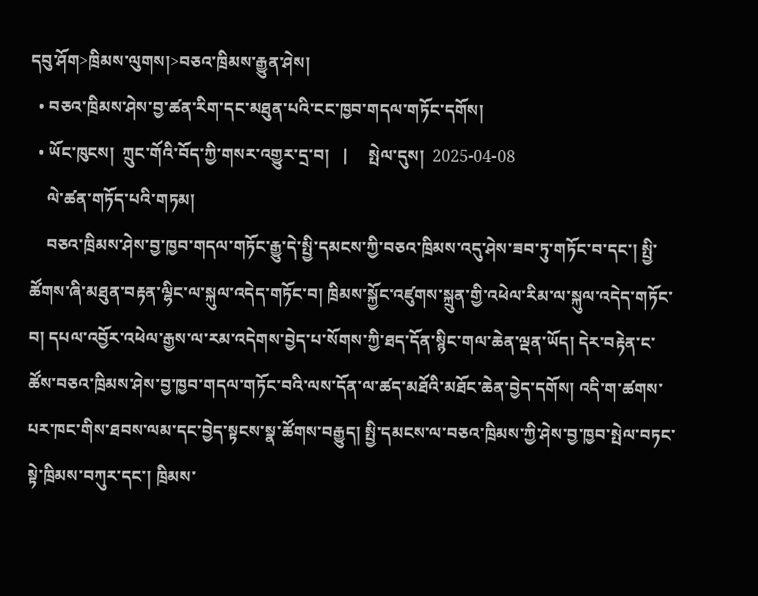དབུ་ཤོག>ཁྲིམས་ལུགས།>བཅའ་ཁྲིམས་རྒྱུན་ཤེས།
  • བཅའ་ཁྲིམས་ཤེས་བྱ་ཚན་རིག་དང་མཐུན་པའི་ངང་ཁྱབ་གདལ་གཏོང་དགོས།
  • ཡོང་ཁུངས།  ཀྲུང་གོའི་བོད་ཀྱི་གསར་འགྱུར་དྲ་བ།   |     སྤེལ་དུས།  2025-04-08
    ལེ་ཚན་གཏོད་པའི་གཏམ།
    བཅའ་ཁྲིམས་ཤེས་བྱ་ཁྱབ་གདལ་གཏོང་རྒྱུ་དེ་སྤྱི་དམངས་ཀྱི་བཅའ་ཁྲིམས་འདུ་ཤེས་ཟབ་ཏུ་གཏོང་བ་དང་། སྤྱི་ཚོགས་ཞི་མཐུན་བརྟན་ལྷིང་ལ་སྐུལ་འདེད་གཏོང་བ། ཁྲིམས་སྐྱོང་འཛུགས་སྐྲུན་གྱི་འཕེལ་རིམ་ལ་སྐུལ་འདེད་གཏོང་བ། དཔལ་འབྱོར་འཕེལ་རྒྱས་ལ་རམ་འདེགས་བྱེད་པ་སོགས་ཀྱི་ཐད་དོན་སྙིང་གལ་ཆེན་ལྡན་ཡོད། དེར་བརྟེན་ང་ཚོས་བཅའ་ཁྲིམས་ཤེས་བྱ་ཁྱབ་གདལ་གཏོང་བའི་ལས་དོན་ལ་ཚད་མཐོའི་མཐོང་ཆེན་བྱེད་དགོས། འདི་ག་ཚགས་པར་ཁང་གིས་ཐབས་ལམ་དང་བྱེད་སྟངས་སྣ་ཚོགས་བརྒྱུད། སྤྱི་དམངས་ལ་བཅའ་ཁྲིམས་ཀྱི་ཤེས་བྱ་ཁྱབ་སྤེལ་བཏང་སྟེ་ཁྲིམས་བཀུར་དང་། ཁྲིམས་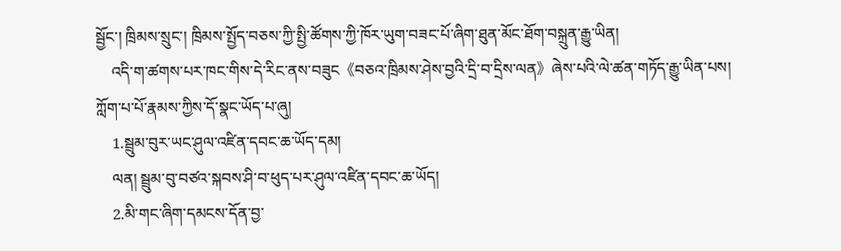སྦྱོང་། ཁྲིམས་སྲུང་། ཁྲིམས་སྤྱོད་བཅས་ཀྱི་སྤྱི་ཚོགས་ཀྱི་ཁོར་ཡུག་བཟང་པོ་ཞིག་ཐུན་མོང་ཐོག་བསྐྲུན་རྒྱུ་ཡིན།
    འདི་ག་ཚགས་པར་ཁང་གིས་དེ་རིང་ནས་བཟུང《བཅའ་ཁྲིམས་ཤེས་བྱའི་དྲི་བ་དྲིས་ལན》ཞེས་པའི་ལེ་ཚན་གཏོད་རྒྱུ་ཡིན་པས། ཀློག་པ་པོ་རྣམས་ཀྱིས་དོ་སྣང་ཡོད་པ་ཞུ།
    1.སྦྲུམ་བུར་ཡང་ཤུལ་འཛིན་དབང་ཆ་ཡོད་དམ།
    ལན། སྦྲུམ་བུ་བཙའ་སྐབས་ཤི་བ་ཕུད་པར་ཤུལ་འཛིན་དབང་ཆ་ཡོད།
    2.མི་གང་ཞིག་དམངས་དོན་བྱ་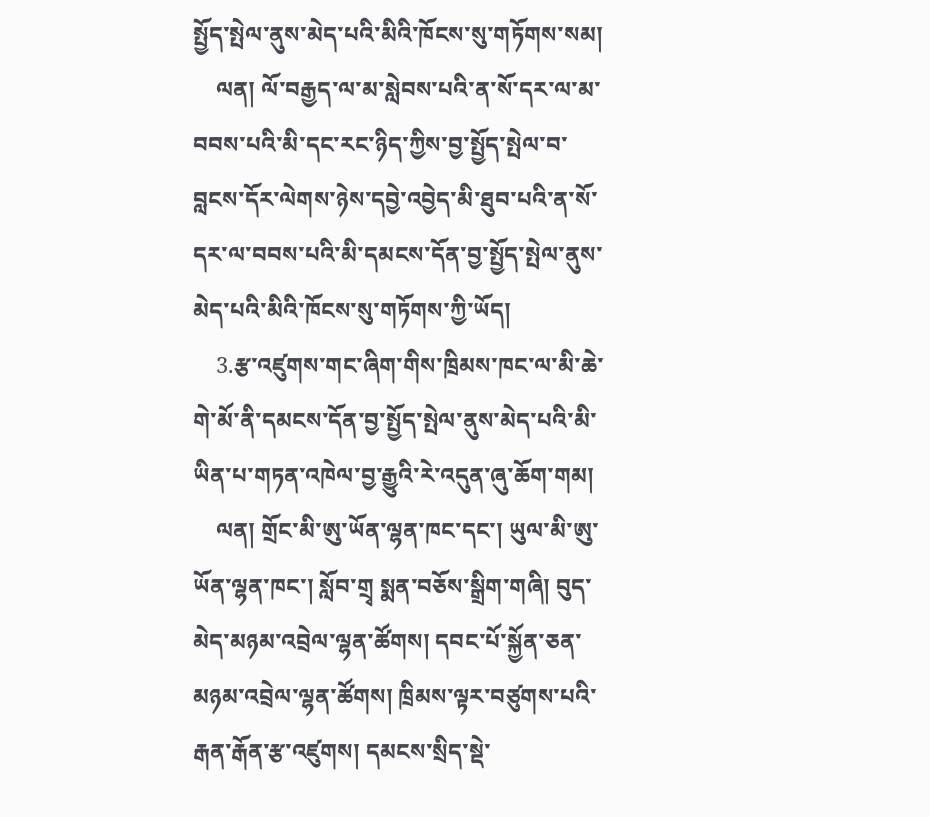སྤྱོད་སྤེལ་ནུས་མེད་པའི་མིའི་ཁོངས་སུ་གཏོགས་སམ།
    ལན། ལོ་བརྒྱད་ལ་མ་སླེབས་པའི་ན་སོ་དར་ལ་མ་བབས་པའི་མི་དང་རང་ཉིད་ཀྱིས་བྱ་སྤྱོད་སྤེལ་བ་བླངས་དོར་ལེགས་ཉེས་དབྱེ་འབྱེད་མི་ཐུབ་པའི་ན་སོ་དར་ལ་བབས་པའི་མི་དམངས་དོན་བྱ་སྤྱོད་སྤེལ་ནུས་མེད་པའི་མིའི་ཁོངས་སུ་གཏོགས་ཀྱི་ཡོད།
    3.རྩ་འཛུགས་གང་ཞིག་གིས་ཁྲིམས་ཁང་ལ་མི་ཆེ་གེ་མོ་ནི་དམངས་དོན་བྱ་སྤྱོད་སྤེལ་ནུས་མེད་པའི་མི་ཡིན་པ་གཏན་འཁེལ་བྱ་རྒྱུའི་རེ་འདུན་ཞུ་ཆོག་གམ།
    ལན། གྲོང་མི་ཨུ་ཡོན་ལྷན་ཁང་དང་། ཡུལ་མི་ཨུ་ཡོན་ལྷན་ཁང་། སློབ་གྲྭ སྨན་བཅོས་སྒྲིག་གཞི། བུད་མེད་མཉམ་འབྲེལ་ལྷན་ཚོགས། དབང་པོ་སྐྱོན་ཅན་མཉམ་འབྲེལ་ལྷན་ཚོགས། ཁྲིམས་ལྟར་བཙུགས་པའི་རྒན་རྒོན་རྩ་འཛུགས། དམངས་སྲིད་སྡེ་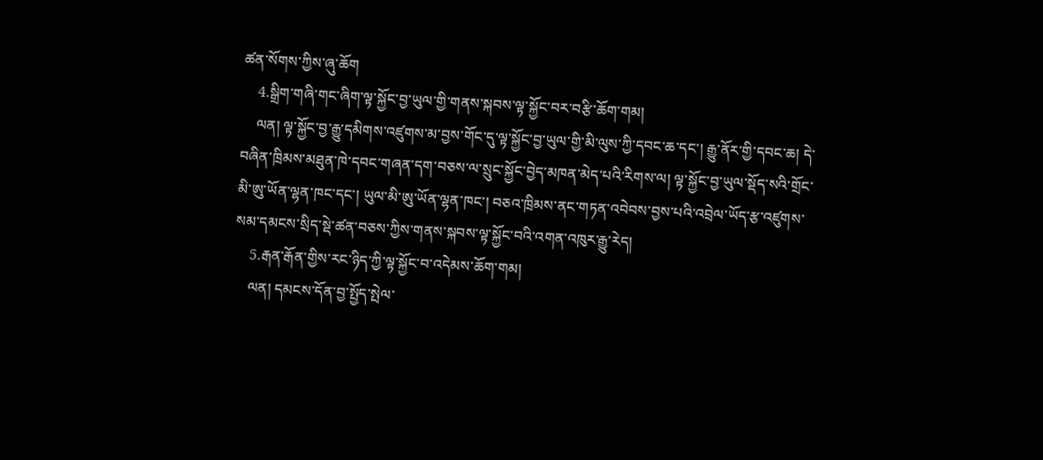ཚན་སོགས་ཀྱིས་ཞུ་ཆོག
    4.སྒྲིག་གཞི་གང་ཞིག་ལྟ་སྐྱོང་བྱ་ཡུལ་གྱི་གནས་སྐབས་ལྟ་སྐྱོང་བར་བརྩི་ཆོག་གམ།
    ལན། ལྟ་སྐྱོང་བྱ་རྒྱུ་དམིགས་འཛུགས་མ་བྱས་གོང་དུ་ལྟ་སྐྱོང་བྱ་ཡུལ་གྱི་མི་ལུས་ཀྱི་དབང་ཆ་དང་། རྒྱུ་ནོར་གྱི་དབང་ཆ། དེ་བཞིན་ཁྲིམས་མཐུན་ཁེ་དབང་གཞན་དག་བཅས་ལ་སྲུང་སྐྱོང་བྱེད་མཁན་མེད་པའི་རིགས་ལ། ལྟ་སྐྱོང་བྱ་ཡུལ་སྡོད་སའི་གྲོང་མི་ཨུ་ཡོན་ལྷན་ཁང་དང་། ཡུལ་མི་ཨུ་ཡོན་ལྷན་ཁང་། བཅའ་ཁྲིམས་ནང་གཏན་འབེབས་བྱས་པའི་འབྲེལ་ཡོད་རྩ་འཛུགས་སམ་དམངས་སྲིད་སྡེ་ཚན་བཅས་ཀྱིས་གནས་སྐབས་ལྟ་སྐྱོང་བའི་འགན་འཁུར་རྒྱུ་རེད།
    5.རྒན་རྒོན་གྱིས་རང་ཉིད་ཀྱི་ལྟ་སྐྱོང་བ་འདེམས་ཆོག་གམ།
    ལན། དམངས་དོན་བྱ་སྤྱོད་སྤེལ་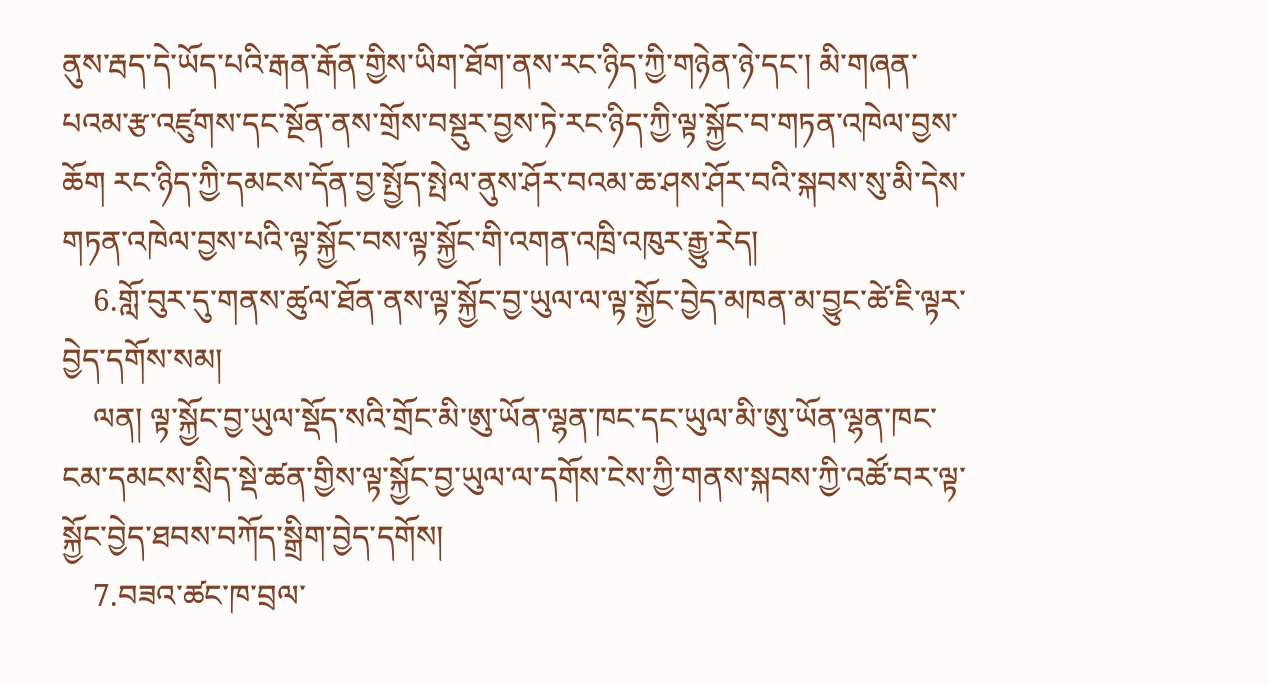ནུས་རྦད་དེ་ཡོད་པའི་རྒན་རྒོན་གྱིས་ཡིག་ཐོག་ནས་རང་ཉིད་ཀྱི་གཉེན་ཉེ་དང་། མི་གཞན་པའམ་རྩ་འཛུགས་དང་སྔོན་ནས་གྲོས་བསྡུར་བྱས་ཏེ་རང་ཉིད་ཀྱི་ལྟ་སྐྱོང་བ་གཏན་འཁེལ་བྱས་ཆོག རང་ཉིད་ཀྱི་དམངས་དོན་བྱ་སྤྱོད་སྤེལ་ནུས་ཤོར་བའམ་ཆ་ཤས་ཤོར་བའི་སྐབས་སུ་མི་དེས་གཏན་འཁེལ་བྱས་པའི་ལྟ་སྐྱོང་བས་ལྟ་སྐྱོང་གི་འགན་འཁྲི་འཁུར་རྒྱུ་རེད།
    6.གློ་བུར་དུ་གནས་ཚུལ་ཐོན་ནས་ལྟ་སྐྱོང་བྱ་ཡུལ་ལ་ལྟ་སྐྱོང་བྱེད་མཁན་མ་བྱུང་ཚེ་ཇི་ལྟར་བྱེད་དགོས་སམ།
    ལན། ལྟ་སྐྱོང་བྱ་ཡུལ་སྡོད་སའི་གྲོང་མི་ཨུ་ཡོན་ལྷན་ཁང་དང་ཡུལ་མི་ཨུ་ཡོན་ལྷན་ཁང་ངམ་དམངས་སྲིད་སྡེ་ཚན་གྱིས་ལྟ་སྐྱོང་བྱ་ཡུལ་ལ་དགོས་ངེས་ཀྱི་གནས་སྐབས་ཀྱི་འཚོ་བར་ལྟ་སྐྱོང་བྱེད་ཐབས་བཀོད་སྒྲིག་བྱེད་དགོས།
    7.བཟའ་ཚང་ཁ་བྲལ་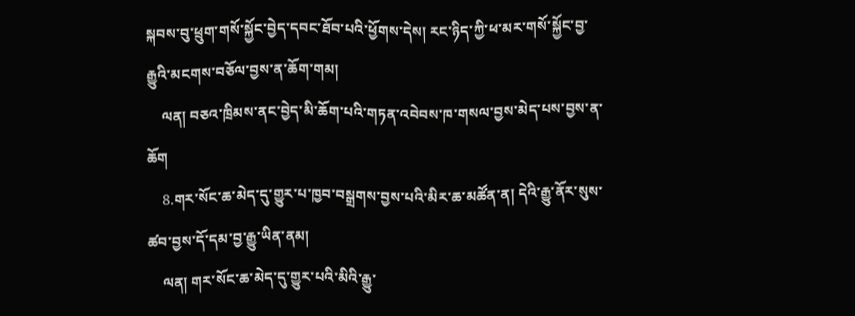སྐབས་བུ་ཕྲུག་གསོ་སྐྱོང་བྱེད་དབང་ཐོབ་པའི་ཕྱོགས་དེས། རང་ཉིད་ཀྱི་ཕ་མར་གསོ་སྐྱོང་བྱ་རྒྱུའི་མངགས་བཅོལ་བྱས་ན་ཆོག་གམ།
    ལན། བཅའ་ཁྲིམས་ནང་བྱེད་མི་ཆོག་པའི་གཏན་འབེབས་ཁ་གསལ་བྱས་མེད་པས་བྱས་ན་ཆོག
    8.གར་སོང་ཆ་མེད་དུ་གྱུར་པ་ཁྱབ་བསྒྲགས་བྱས་པའི་མིར་ཆ་མཚོན་ན། དེའི་རྒྱུ་ནོར་སུས་ཚབ་བྱས་དོ་དམ་བྱ་རྒྱུ་ཡིན་ནམ།
    ལན། གར་སོང་ཆ་མེད་དུ་གྱུར་པའི་མིའི་རྒྱུ་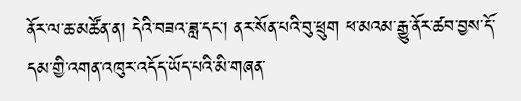ནོར་ལ་ཆ་མཚོན་ན། དེའི་བཟའ་ཟླ་དང་། ནར་སོན་པའི་བུ་ཕྲུག ཕ་མའམ་རྒྱུ་ནོར་ཚབ་བྱས་དོ་དམ་གྱི་འགན་འཁུར་འདོད་ཡོད་པའི་མི་གཞན་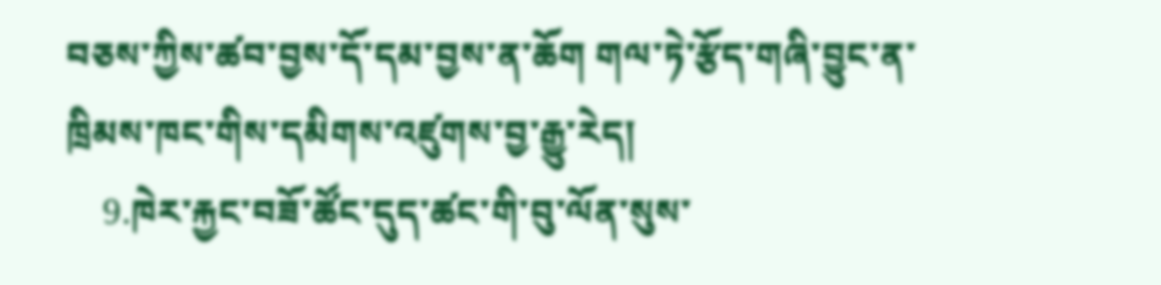བཅས་ཀྱིས་ཚབ་བྱས་དོ་དམ་བྱས་ན་ཆོག གལ་ཏེ་རྩོད་གཞི་བྱུང་ན་ཁྲིམས་ཁང་གིས་དམིགས་འཛུགས་བྱ་རྒྱུ་རེད།
    9.ཁེར་རྐྱང་བཟོ་ཚོང་དུད་ཚང་གི་བུ་ལོན་སུས་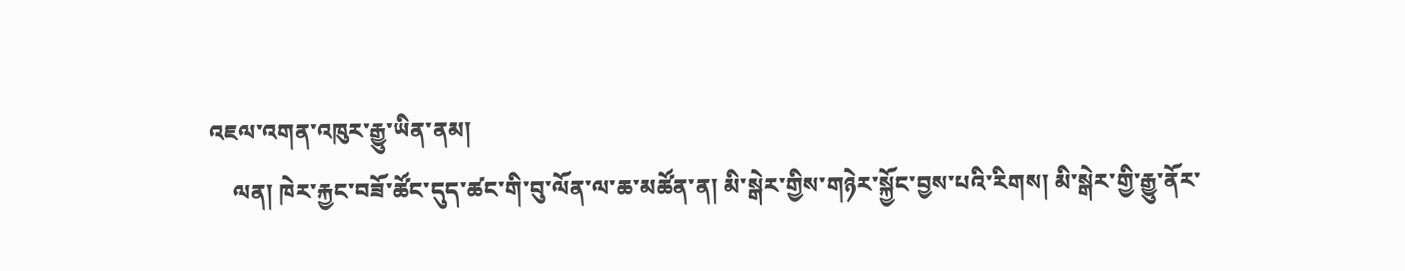འཇལ་འགན་འཁུར་རྒྱུ་ཡིན་ནམ།
    ལན། ཁེར་རྐྱང་བཟོ་ཚོང་དུད་ཚང་གི་བུ་ལོན་ལ་ཆ་མཚོན་ན། མི་སྒེར་གྱིས་གཉེར་སྐྱོང་བྱས་པའི་རིགས། མི་སྒེར་གྱི་རྒྱུ་ནོར་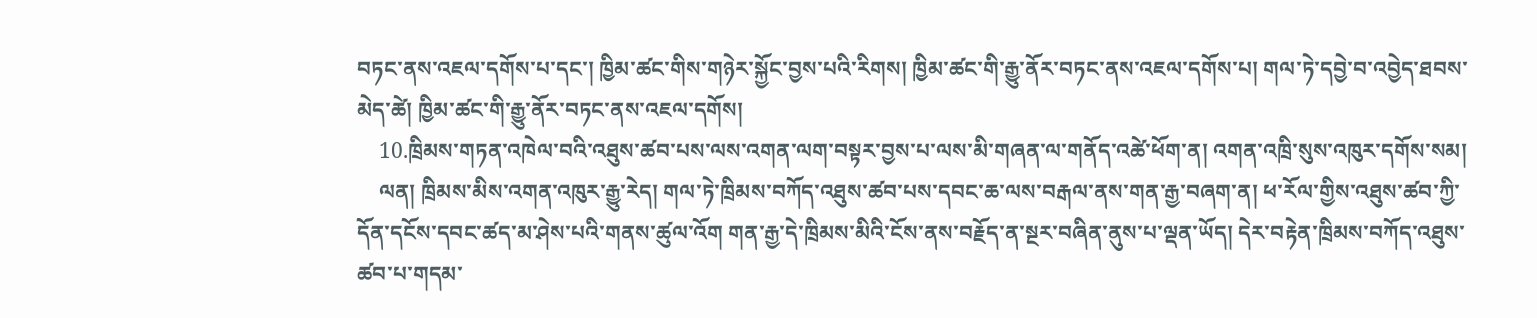བཏང་ནས་འཇལ་དགོས་པ་དང་། ཁྱིམ་ཚང་གིས་གཉེར་སྐྱོང་བྱས་པའི་རིགས། ཁྱིམ་ཚང་གི་རྒྱུ་ནོར་བཏང་ནས་འཇལ་དགོས་པ། གལ་ཏེ་དབྱེ་བ་འབྱེད་ཐབས་མེད་ཚེ། ཁྱིམ་ཚང་གི་རྒྱུ་ནོར་བཏང་ནས་འཇལ་དགོས།
    10.ཁྲིམས་གཏན་འཁེལ་བའི་འཐུས་ཚབ་པས་ལས་འགན་ལག་བསྟར་བྱས་པ་ལས་མི་གཞན་ལ་གནོད་འཚེ་ཕོག་ན། འགན་འཁྲི་སུས་འཁུར་དགོས་སམ།
    ལན། ཁྲིམས་མིས་འགན་འཁུར་རྒྱུ་རེད། གལ་ཏེ་ཁྲིམས་བཀོད་འཐུས་ཚབ་པས་དབང་ཆ་ལས་བརྒལ་ནས་གན་རྒྱ་བཞག་ན། ཕ་རོལ་གྱིས་འཐུས་ཚབ་ཀྱི་དོན་དངོས་དབང་ཚད་མ་ཤེས་པའི་གནས་ཚུལ་འོག གན་རྒྱ་དེ་ཁྲིམས་མིའི་ངོས་ནས་བརྗོད་ན་སྔར་བཞིན་ནུས་པ་ལྡན་ཡོད། དེར་བརྟེན་ཁྲིམས་བཀོད་འཐུས་ཚབ་པ་གདམ་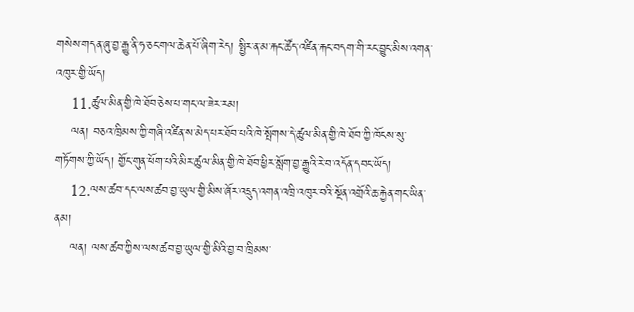གསེས་གདན་ཞུ་བྱ་རྒྱུ་ནི་ཧ་ཅང་གལ་ཆེན་པོ་ཞིག་རེད། སྤྱིར་ན་མ་རྐང་ཚོད་འཛིན་རྐང་བདག་གི་རང་བྱུང་མིས་འགན་འཁུར་གྱི་ཡོད།
    11.ཚུལ་མིན་གྱི་ཁེ་ཐོབ་ཅེས་པ་གང་ལ་ཟེར་རམ།
    ལན། བཅའ་ཁྲིམས་ཀྱི་གཞི་འཛིན་ས་མེད་པར་ཐོབ་པའི་ཁེ་སྤོགས་དེ་ཚུལ་མིན་གྱི་ཁེ་ཐོབ་ཀྱི་ཁོངས་སུ་གཏོགས་ཀྱི་ཡོད། གྱོང་གུན་ཕོག་པའི་མིར་ཚུལ་མིན་གྱི་ཁེ་ཐོབ་ཕྱིར་སློག་བྱ་རྒྱུའི་རེ་བ་འདོན་དབང་ཡོད།
    12.ལས་ཚབ་དང་ལས་ཚབ་བྱ་ཡུལ་གྱི་མིས་ཞོར་འདྲུད་འགན་འཁྲི་འཁུར་བའི་སྔོན་འགྲོའི་ཆ་རྐྱེན་གང་ཡིན་ནམ།
    ལན། ལས་ཚབ་ཀྱིས་ལས་ཚབ་བྱ་ཡུལ་གྱི་མིའི་བྱ་བ་ཁྲིམས་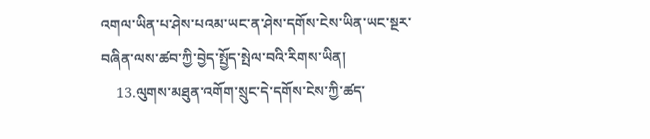འགལ་ཡིན་པ་ཤེས་པའམ་ཡང་ན་ཤེས་དགོས་ངེས་ཡིན་ཡང་སྔར་བཞིན་ལས་ཚབ་ཀྱི་བྱེད་སྤྱོད་སྤེལ་བའི་རིགས་ཡིན།
    13.ལུགས་མཐུན་འགོག་སྲུང་དེ་དགོས་ངེས་ཀྱི་ཚད་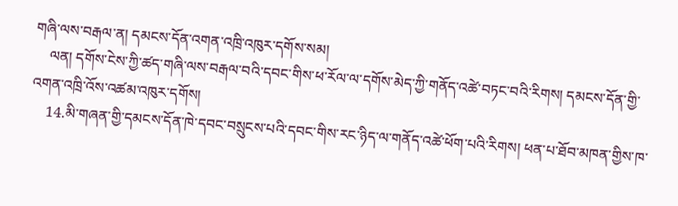གཞི་ལས་བརྒལ་ན། དམངས་དོན་འགན་འཁྲི་འཁུར་དགོས་སམ།
    ལན། དགོས་ངེས་ཀྱི་ཚད་གཞི་ལས་བརྒལ་བའི་དབང་གིས་ཕ་རོལ་ལ་དགོས་མེད་ཀྱི་གནོད་འཚེ་བཏང་བའི་རིགས། དམངས་དོན་གྱི་འགན་འཁྲི་འོས་འཚམ་འཁུར་དགོས།
    14.མི་གཞན་གྱི་དམངས་དོན་ཁེ་དབང་བསྲུངས་པའི་དབང་གིས་རང་ཉིད་ལ་གནོད་འཚེ་ཕོག་པའི་རིགས། ཕན་པ་ཐོབ་མཁན་གྱིས་ཁ་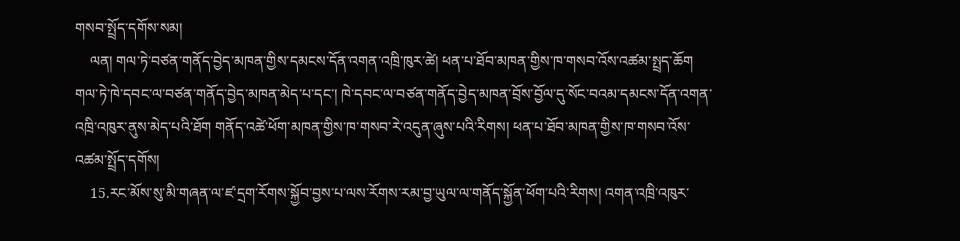གསབ་སྤྲོད་དགོས་སམ།
    ལན། གལ་ཏེ་བཙན་གནོད་བྱེད་མཁན་གྱིས་དམངས་དོན་འགན་འཁྲི་ཁུར་ཚེ། ཕན་པ་ཐོབ་མཁན་གྱིས་ཁ་གསབ་འོས་འཚམ་སྤྲད་ཆོག གལ་ཏེ་ཁེ་དབང་ལ་བཙན་གནོད་བྱེད་མཁན་མེད་པ་དང་། ཁེ་དབང་ལ་བཙན་གནོད་བྱེད་མཁན་བྲོས་བྱོལ་དུ་སོང་བའམ་དམངས་དོན་འགན་འཁྲི་འཁུར་ནུས་མེད་པའི་ཐོག གནོད་འཚེ་ཕོག་མཁན་གྱིས་ཁ་གསབ་རེ་འདུན་ཞུས་པའི་རིགས། ཕན་པ་ཐོབ་མཁན་གྱིས་ཁ་གསབ་འོས་འཚམ་སྤྲོད་དགོས།
    15.རང་མོས་སུ་མི་གཞན་ལ་ཛ་དྲག་རོགས་སྐྱོབ་བྱས་པ་ལས་རོགས་རམ་བྱ་ཡུལ་ལ་གནོད་སྐྱོན་ཕོག་པའི་རིགས། འགན་འཁྲི་འཁུར་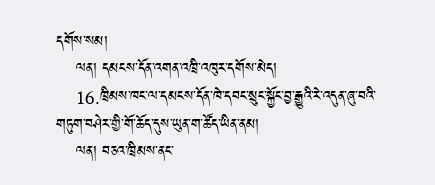དགོས་སམ།
    ལན། དམངས་དོན་འགན་འཁྲི་འཁུར་དགོས་མེད།
    16.ཁྲིམས་ཁང་ལ་དམངས་དོན་ཁེ་དབང་སྲུང་སྐྱོང་བྱ་རྒྱུའི་རེ་འདུན་ཞུ་བའི་གཏུག་བཤེར་གྱི་གོ་ཆོད་དུས་ཡུན་ག་ཚོད་ཡིན་ནམ།
    ལན། བཅའ་ཁྲིམས་ནང་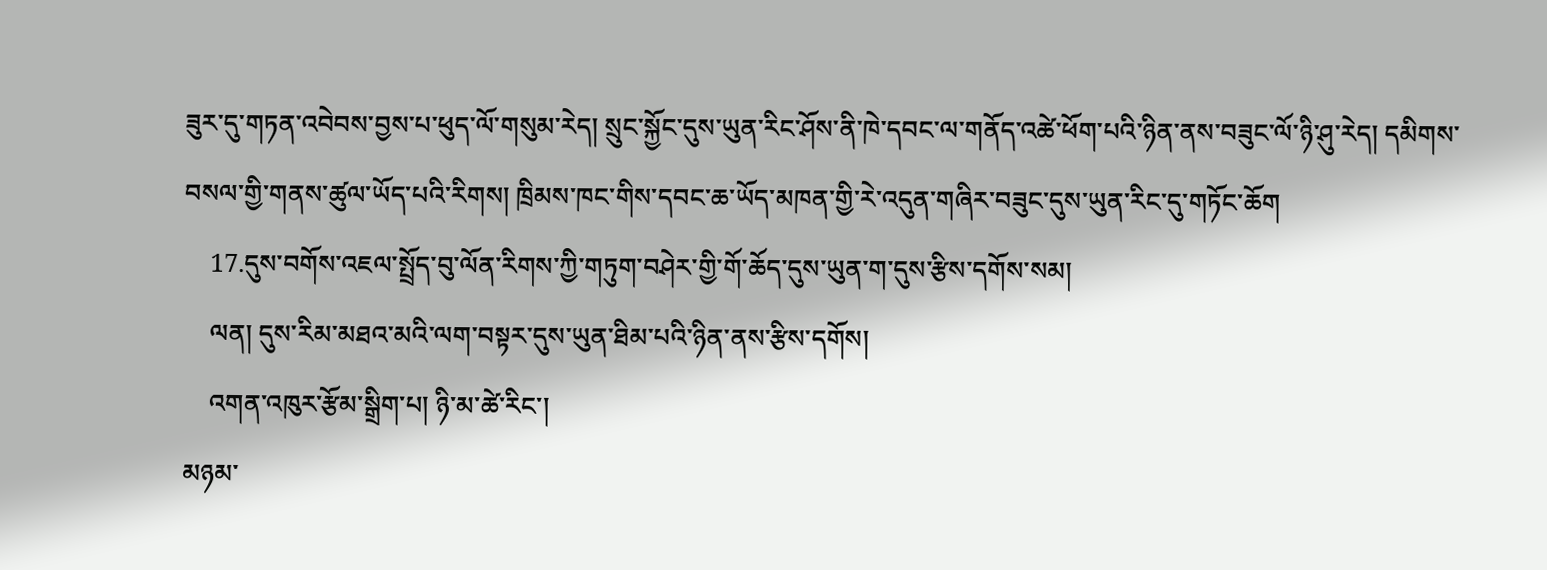ཟུར་དུ་གཏན་འབེབས་བྱས་པ་ཕུད་ལོ་གསུམ་རེད། སྲུང་སྐྱོང་དུས་ཡུན་རིང་ཤོས་ནི་ཁེ་དབང་ལ་གནོད་འཚེ་ཕོག་པའི་ཉིན་ནས་བཟུང་ལོ་ཉི་ཤུ་རེད། དམིགས་བསལ་གྱི་གནས་ཚུལ་ཡོད་པའི་རིགས། ཁྲིམས་ཁང་གིས་དབང་ཆ་ཡོད་མཁན་གྱི་རེ་འདུན་གཞིར་བཟུང་དུས་ཡུན་རིང་དུ་གཏོང་ཆོག
    17.དུས་བགོས་འཇལ་སྤྲོད་བུ་ལོན་རིགས་ཀྱི་གཏུག་བཤེར་གྱི་གོ་ཆོད་དུས་ཡུན་ག་དུས་རྩིས་དགོས་སམ།
    ལན། དུས་རིམ་མཐའ་མའི་ལག་བསྟར་དུས་ཡུན་ཐིམ་པའི་ཉིན་ནས་རྩིས་དགོས།
    འགན་འཁུར་རྩོམ་སྒྲིག་པ། ཉི་མ་ཚེ་རིང་།
མཉམ་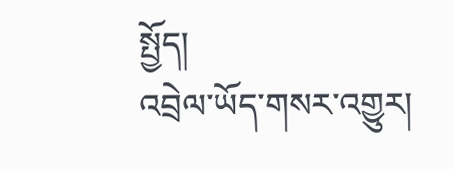སྤྱོད།
འབྲེལ་ཡོད་གསར་འགྱུར།